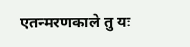एतन्मरणकाले तु यः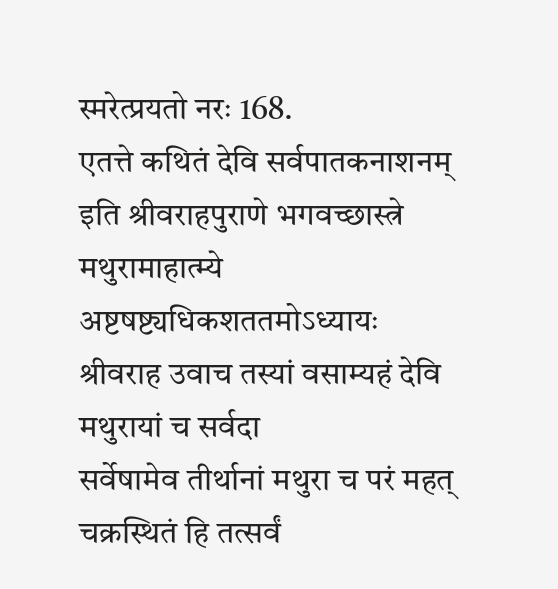स्मरेत्प्रयतो नरः 168.
एतत्ते कथितं देवि सर्वपातकनाशनम्
इति श्रीवराहपुराणे भगवच्छास्त्रे मथुरामाहात्म्ये अष्टषष्ट्यधिकशततमोऽध्यायः
श्रीवराह उवाच तस्यां वसाम्यहं देवि मथुरायां च सर्वदा
सर्वेषामेव तीर्थानां मथुरा च परं महत्
चक्रस्थितं हि तत्सर्वं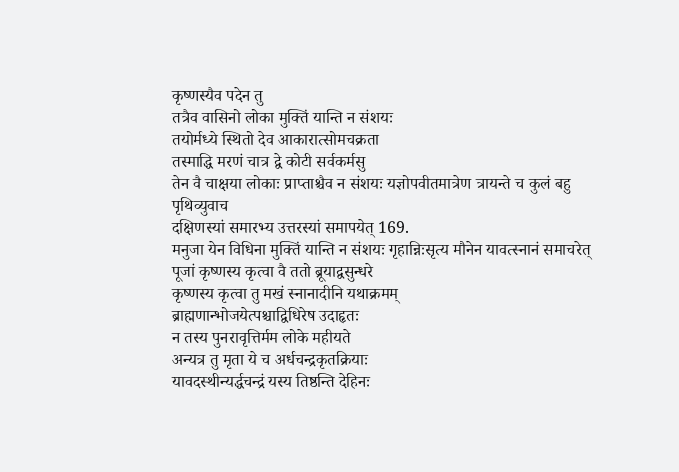कृष्णस्यैव पदेन तु
तत्रैव वासिनो लोका मुक्तिं यान्ति न संशयः
तयोर्मध्ये स्थितो देव आकारात्सोमचक्रता
तस्माद्धि मरणं चात्र द्वे कोटी सर्वकर्मसु
तेन वै चाक्षया लोकाः प्राप्ताश्चैव न संशयः यज्ञोपवीतमात्रेण त्रायन्ते च कुलं बहु
पृथिव्युवाच
दक्षिणस्यां समारभ्य उत्तरस्यां समापयेत् 169.
मनुजा येन विधिना मुक्तिं यान्ति न संशयः गृहान्निःसृत्य मौनेन यावत्स्नानं समाचरेत्
पूजां कृष्णस्य कृत्वा वै ततो ब्रूयाद्वसुन्धरे
कृष्णस्य कृत्वा तु मखं स्नानादीनि यथाक्रमम्
ब्राह्मणान्भोजयेत्पश्चाद्विधिरेष उदाहृतः
न तस्य पुनरावृत्तिर्मम लोके महीयते
अन्यत्र तु मृता ये च अर्धचन्द्रकृतक्रियाः
यावदस्थीन्यर्द्धचन्द्रं यस्य तिष्ठन्ति देहिनः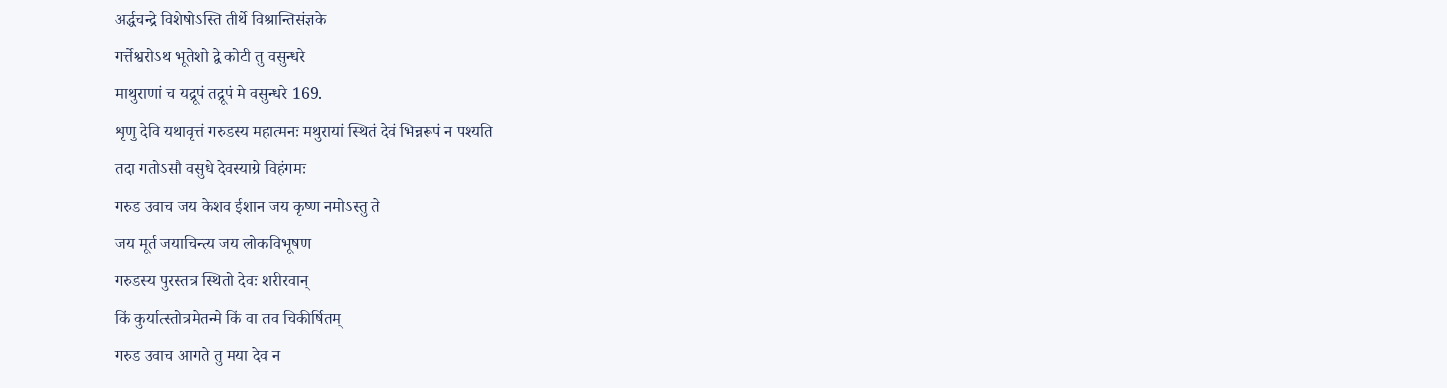अर्द्धचन्द्रे विशेषोऽस्ति तीर्थे विश्रान्तिसंज्ञके
गर्त्तेश्वरोऽथ भूतेशो द्वे कोटी तु वसुन्धरे
माथुराणां च यद्रूपं तद्रूपं मे वसुन्धरे 169.
शृणु देवि यथावृत्तं गरुडस्य महात्मनः मथुरायां स्थितं देवं भिन्नरूपं न पश्यति
तदा गतोऽसौ वसुधे देवस्याग्रे विहंगमः
गरुड उवाच जय केशव ईशान जय कृष्ण नमोऽस्तु ते
जय मूर्त जयाचिन्त्य जय लोकविभूषण
गरुडस्य पुरस्तत्र स्थितो देवः शरीरवान्
किं कुर्यात्स्तोत्रमेतन्मे किं वा तव चिकीर्षितम्
गरुड उवाच आगते तु मया देव न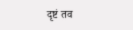दृष्टं तव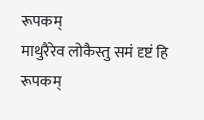रूपकम्
माथुरैरेव लोकैस्तु समं दृष्टं हि रूपकम्